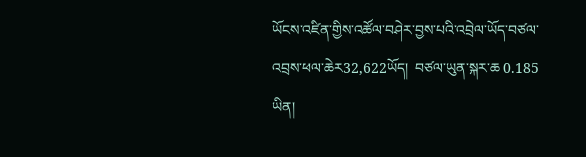ཡོངས་འཛིན་གྱིས་འཚོལ་བཤེར་བྱས་པའི་འབྲེལ་ཡོད་བཙལ་འབྲས་ཕལ་ཆེར32,622ཡོད།  བཙལ་ཡུན་སྐར་ཆ 0.185 ཡིན།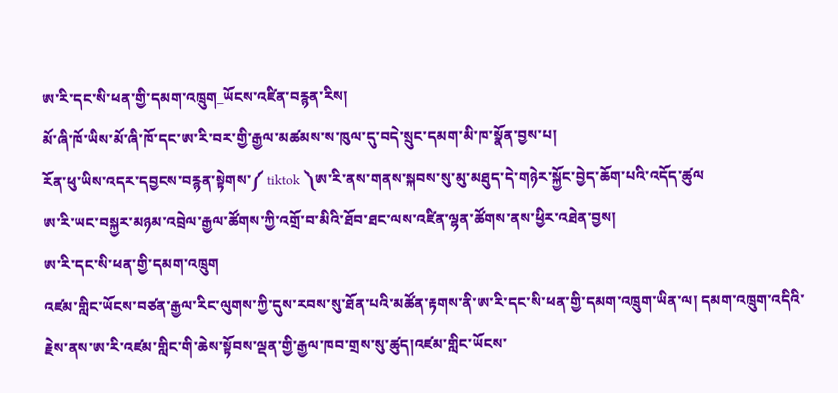ཨ་རི་དང་སི་ཕན་གྱི་དམག་འཁྲུག_ཡོངས་འཛིན་བརྙན་རིས།
མོ་ཞི་ཁོ་ཡིས་མོ་ཞི་ཁོ་དང་ཨ་རི་བར་གྱི་རྒྱལ་མཚམས་ས་ཁུལ་དུ་བདེ་སྲུང་དམག་མི་ཁ་སྣོན་བྱས་པ།
རོན་ཕུ་ཡིས་འདར་དབྱངས་བརྙན་སྟེགས་༼ tiktok ༽ཨ་རི་ནས་གནས་སྐབས་སུ་མུ་མཐུད་དེ་གཉེར་སྐྱོང་བྱེད་ཆོག་པའི་འདོད་ཚུལ
ཨ་རི་ཡང་བསྐྱར་མཉམ་འབྲེལ་རྒྱལ་ཚོགས་ཀྱི་འགྲོ་བ་མིའི་ཐོབ་ཐང་ལས་འཛིན་ལྷན་ཚོགས་ནས་ཕྱིར་འཐེན་བྱས།
ཨ་རི་དང་སི་ཕན་གྱི་དམག་འཁྲུག
འཛམ་གླིང་ཡོངས་བཙན་རྒྱལ་རིང་ལུགས་ཀྱི་དུས་རབས་སུ་ཐོན་པའི་མཚོན་རྟགས་ནི་ཨ་རི་དང་སི་ཕན་གྱི་དམག་འཁྲུག་ཡིན་ལ། དམག་འཁྲུག་འདིའི་རྗེས་ནས་ཨ་རི་འཛམ་གླིང་གི་ཆེས་སྟོབས་ལྡན་གྱི་རྒྱལ་ཁབ་གྲས་སུ་ཚུད།འཛམ་གླིང་ཡོངས་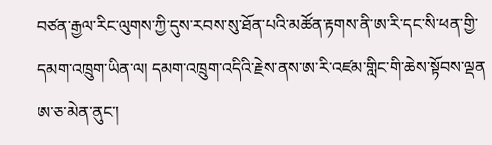བཙན་རྒྱལ་རིང་ལུགས་ཀྱི་དུས་རབས་སུ་ཐོན་པའི་མཚོན་རྟགས་ནི་ཨ་རི་དང་སི་ཕན་གྱི་དམག་འཁྲུག་ཡིན་ལ། དམག་འཁྲུག་འདིའི་རྗེས་ནས་ཨ་རི་འཛམ་གླིང་གི་ཆེས་སྟོབས་ལྡན
ཨ་ཅ་མེན་ནུང་།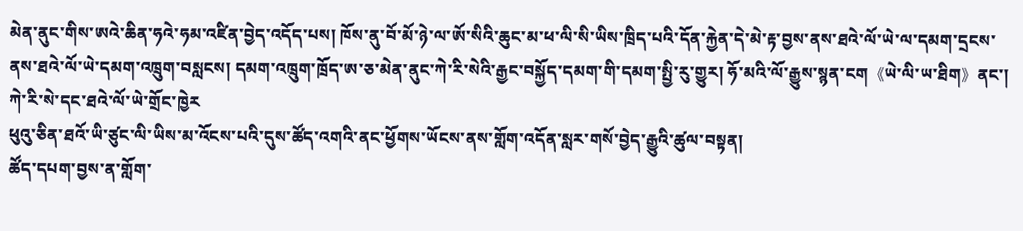མེན་ནུང་གིས་ཨའེ་ཆིན་ཧའེ་ཧམ་འཛིན་བྱེད་འདོད་པས། ཁོས་ནུ་བོ་མོ་ཉེ་ལ་ཨོ་སིའི་ཆུང་མ་ཕ་ལི་སི་ཡིས་ཁྲིད་པའི་དོན་རྐྱེན་དེ་མེ་རྟ་བྱས་ནས་ཐའེ་ལོ་ཡེ་ལ་དམག་དྲངས་ནས་ཐའེ་ལོ་ཡེ་དམག་འཁྲུག་བསླངས། དམག་འཁྲུག་ཁྲོད་ཨ་ཅ་མེན་ནུང་ཀེ་རི་སེའི་རྒྱང་བསྐྱོད་དམག་གི་དམག་སྤྱི་རུ་གྱུར། ཧོ་མའི་ལོ་རྒྱུས་སྙན་ངག《ཡེ་ལི་ཡ་ཐིག》ནང་། ཀེ་རི་སེ་དང་ཐའེ་ལོ་ཡེ་གྲོང་ཁྱེར
ཕུའུ་ཅིན་ཐའོ་ཡི་ཙུང་ལི་ཡིས་མ་འོངས་པའི་དུས་ཚོད་འགའི་ནང་ཕྱོགས་ཡོངས་ནས་གློག་འདོན་སླར་གསོ་བྱེད་རྒྱུའི་ཚུལ་བསྟན།
ཚོད་དཔག་བྱས་ན་གློག་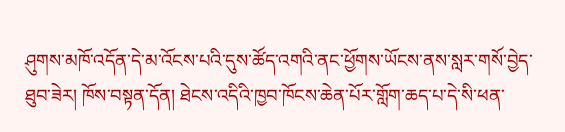ཤུགས་མཁོ་འདོན་དེ་མ་འོངས་པའི་དུས་ཚོད་འགའི་ནང་ཕྱོགས་ཡོངས་ནས་སླར་གསོ་བྱེད་ཐུབ་ཟེར། ཁོས་བསྟན་དོན། ཐེངས་འདིའི་ཁྱབ་ཁོངས་ཆེན་པོར་གློག་ཆད་པ་དེ་སི་ཕན་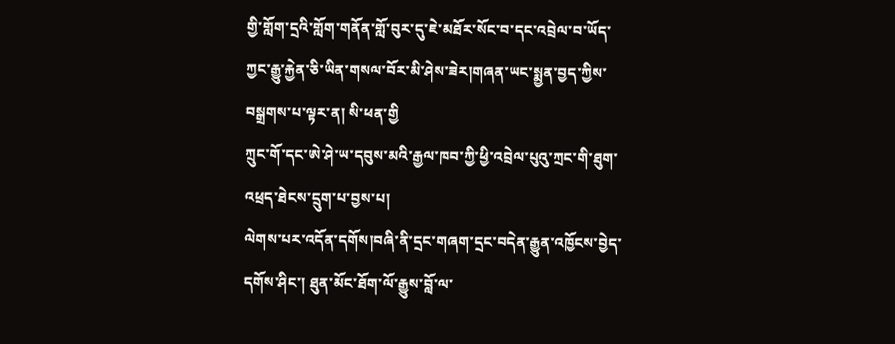གྱི་གློག་དྲའི་གློག་གནོན་གློ་བུར་དུ་ཇེ་མཐོར་སོང་བ་དང་འབྲེལ་བ་ཡོད་ཀྱང་རྒྱུ་རྐྱེན་ཅི་ཡིན་གསལ་བོར་མི་ཤེས་ཟེར།གཞན་ཡང་སྨྱན་བྱད་ཀྱིས་བསྒྲགས་པ་ལྟར་ན། སི་ཕན་གྱི
ཀྲུང་གོ་དང་ཨེ་ཤེ་ཡ་དབུས་མའི་རྒྱལ་ཁབ་ཀྱི་ཕྱི་འབྲེལ་པུའུ་ཀྲང་གི་ཐུག་འཕྲད་ཐེངས་དྲུག་པ་བྱས་པ།
ལེགས་པར་འདོན་དགོས།བཞི་ནི་དྲང་གཞག་དྲང་བདེན་རྒྱུན་འཁྱོངས་བྱེད་དགོས་ཤིང་། ཐུན་མོང་ཐོག་ལོ་རྒྱུས་བློ་ལ་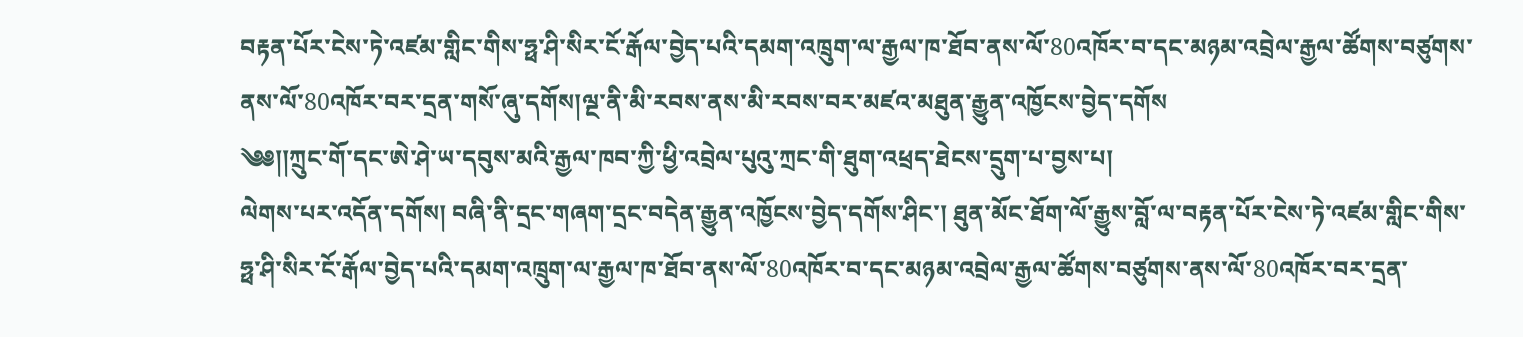བརྟན་པོར་ངེས་ཏེ་འཛམ་གླིང་གིས་ཧྥ་ཤི་སིར་ངོ་རྒོལ་བྱེད་པའི་དམག་འཁྲུག་ལ་རྒྱལ་ཁ་ཐོབ་ནས་ལོ་80འཁོར་བ་དང་མཉམ་འབྲེལ་རྒྱལ་ཚོགས་བཙུགས་ནས་ལོ་80འཁོར་བར་དྲན་གསོ་ཞུ་དགོས།ལྔ་ནི་མི་རབས་ནས་མི་རབས་བར་མཛའ་མཐུན་རྒྱུན་འཁྱོངས་བྱེད་དགོས
༄༅།།ཀྲུང་གོ་དང་ཨེ་ཤེ་ཡ་དབུས་མའི་རྒྱལ་ཁབ་ཀྱི་ཕྱི་འབྲེལ་པུའུ་ཀྲང་གི་ཐུག་འཕྲད་ཐེངས་དྲུག་པ་བྱས་པ།
ལེགས་པར་འདོན་དགོས། བཞི་ནི་དྲང་གཞག་དྲང་བདེན་རྒྱུན་འཁྱོངས་བྱེད་དགོས་ཤིང་། ཐུན་མོང་ཐོག་ལོ་རྒྱུས་བློ་ལ་བརྟན་པོར་ངེས་ཏེ་འཛམ་གླིང་གིས་ཧྥ་ཤི་སིར་ངོ་རྒོལ་བྱེད་པའི་དམག་འཁྲུག་ལ་རྒྱལ་ཁ་ཐོབ་ནས་ལོ་80འཁོར་བ་དང་མཉམ་འབྲེལ་རྒྱལ་ཚོགས་བཙུགས་ནས་ལོ་80འཁོར་བར་དྲན་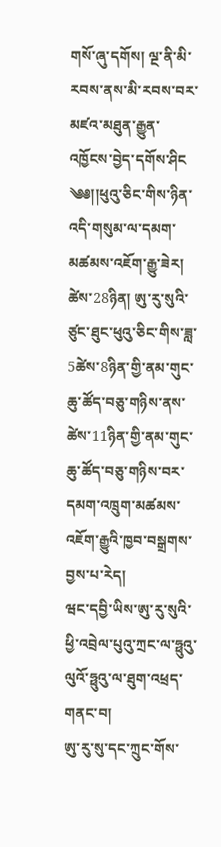གསོ་ཞུ་དགོས། ལྔ་ནི་མི་རབས་ནས་མི་རབས་བར་མཛའ་མཐུན་རྒྱུན་འཁྱོངས་བྱེད་དགོས་ཤིང
༄༅།།ཕུའུ་ཅིང་གིས་ཉིན་འདི་གསུམ་ལ་དམག་མཚམས་འཇོག་རྒྱུ་ཟེར།
ཚེས་28ཉིན། ཨུ་རུ་སུའི་ཙུང་ཐུང་ཕུའུ་ཅིང་གིས་ཟླ་5ཚེས་8ཉིན་གྱི་ནམ་གུང་ཆུ་ཚོད་བཅུ་གཉིས་ནས་ཚེས་11ཉིན་གྱི་ནམ་གུང་ཆུ་ཚོད་བཅུ་གཉིས་བར་དམག་འཁྲུག་མཚམས་འཇོག་རྒྱུའི་ཁྱབ་བསྒྲགས་བྱས་པ་རེད།
ཝང་དབྱི་ཡིས་ཨུ་རུ་སུའི་ཕྱི་འབྲེལ་པུའུ་ཀྲང་ལ་ཧྥུའུ་ལུའོ་ཧྥུའུ་ལ་ཐུག་འཕྲད་གནང་བ།
ཨུ་རུ་སུ་དང་ཀྲུང་གོས་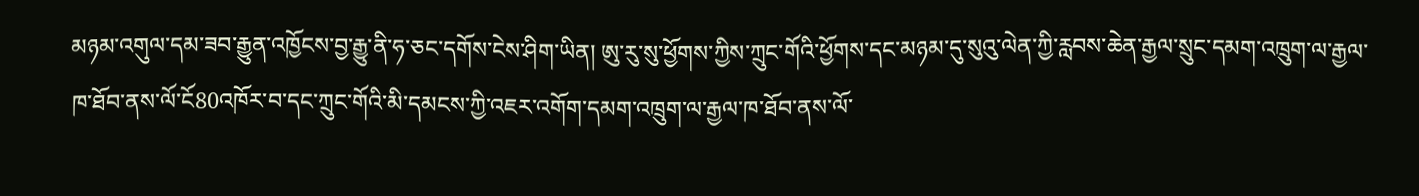མཉམ་འགུལ་དམ་ཟབ་རྒྱུན་འཁྱོངས་བྱ་རྒྱུ་ནི་ཧ་ཅང་དགོས་ངེས་ཤིག་ཡིན། ཨུ་རུ་སུ་ཕྱོགས་ཀྱིས་ཀྲུང་གོའི་ཕྱོགས་དང་མཉམ་དུ་སུའུ་ལེན་ཀྱི་རླབས་ཆེན་རྒྱལ་སྲུང་དམག་འཁྲུག་ལ་རྒྱལ་ཁ་ཐོབ་ནས་ལོ་ངོ80འཁོར་བ་དང་ཀྲུང་གོའི་མི་དམངས་ཀྱི་འཇར་འགོག་དམག་འཁྲུག་ལ་རྒྱལ་ཁ་ཐོབ་ནས་ལོ་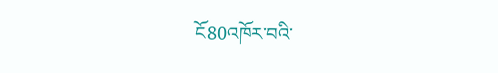ངོ80འཁོར་བའི་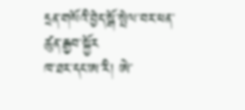དྲན་གསོའི་བྱེད་སྒོ་སྤེལ་བར་ཕན་ཚུན་རྒྱབ་སྐྱོར
ཁ་ཐར་དང་ཨ་རི། ཨེ་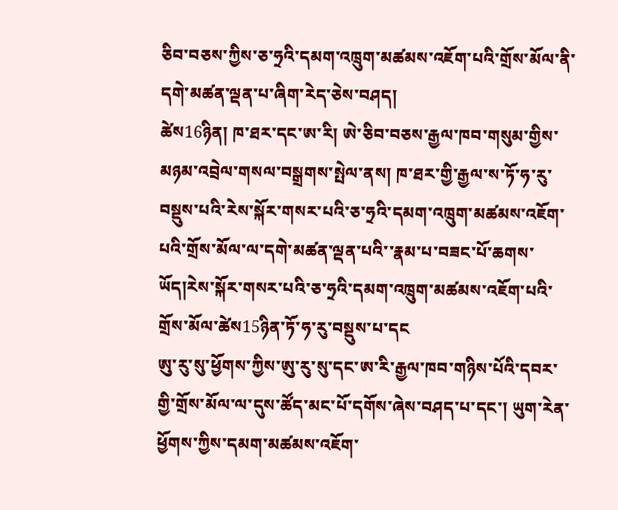ཅིབ་བཅས་ཀྱིས་ཅ་ཧྲའི་དམག་འཁྲུག་མཚམས་འཇོག་པའི་གྲོས་མོལ་ནི་དགེ་མཚན་ལྡན་པ་ཞིག་རེད་ཅེས་བཤད།
ཚེས16ཉིན། ཁ་ཐར་དང་ཨ་རི། ཨེ་ཅིབ་བཅས་རྒྱལ་ཁབ་གསུམ་གྱིས་མཉམ་འབྲེལ་གསལ་བསྒྲགས་སྤེལ་ནས། ཁ་ཐར་གྱི་རྒྱལ་ས་ཏོ་ཧ་རུ་བསྡུས་པའི་རེས་སྐོར་གསར་པའི་ཅ་ཧྲའི་དམག་འཁྲུག་མཚམས་འཇོག་པའི་གྲོས་མོལ་ལ་དགེ་མཚན་ལྡན་པའི་་རྣམ་པ་བཟང་པོ་ཆགས་ཡོད།རེས་སྐོར་གསར་པའི་ཅ་ཧྲའི་དམག་འཁྲུག་མཚམས་འཇོག་པའི་གྲོས་མོལ་ཚེས15ཉིན་ཏོ་ཧ་རུ་བསྡུས་པ་དང
ཨུ་རུ་སུ་ཕྱོགས་ཀྱིས་ཨུ་རུ་སུ་དང་ཨ་རི་རྒྱལ་ཁབ་གཉིས་པོའི་དབར་གྱི་གྲོས་མོལ་ལ་དུས་ཚོད་མང་པོ་དགོས་ཞེས་བཤད་པ་དང་། ཡུག་རེན་ཕྱོགས་ཀྱིས་དམག་མཚམས་འཇོག་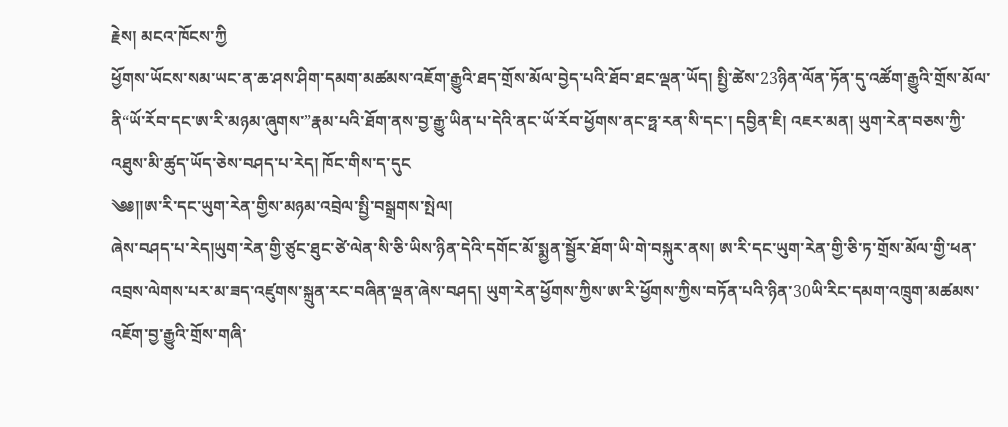རྗེས། མངའ་ཁོངས་ཀྱི
ཕྱོགས་ཡོངས་སམ་ཡང་ན་ཆ་ཤས་ཤིག་དམག་མཚམས་འཇོག་རྒྱུའི་ཐད་གྲོས་མོལ་བྱེད་པའི་ཐོབ་ཐང་ལྡན་ཡོད། སྤྱི་ཚེས་23ཉིན་ལོན་ཏོན་དུ་འཚོག་རྒྱུའི་གྲོས་མོལ་ནི“ཡོ་རོབ་དང་ཨ་རི་མཉམ་ཞུགས་”རྣམ་པའི་ཐོག་ནས་བྱ་རྒྱུ་ཡིན་པ་དེའི་ནང་ཡོ་རོབ་ཕྱོགས་ནང་ཧྥ་རན་སི་དང་། དབྱིན་ཇི། འཇར་མན། ཡུག་རེན་བཅས་ཀྱི་འཐུས་མི་ཚུད་ཡོད་ཅེས་བཤད་པ་རེད། ཁོང་གིས་ད་དུང
༄༅།།ཨ་རི་དང་ཡུག་རེན་གྱིས་མཉམ་འབྲེལ་སྤྱི་བསྒྲགས་སྤེལ།
ཞེས་བཤད་པ་རེད།ཡུག་རེན་གྱི་ཙུང་ཐུང་ཙེ་ལེན་སི་ཅི་ཡིས་ཉིན་དེའི་དགོང་མོ་སྨྱན་སྦྱོར་ཐོག་ཡི་གེ་བསྐུར་ནས། ཨ་རི་དང་ཡུག་རེན་གྱི་ཅི་ཏ་གྲོས་མོལ་གྱི་ཕན་འབྲས་ལེགས་པར་མ་ཟད་འཛུགས་སྐྲུན་རང་བཞིན་ལྡན་ཞེས་བཤད། ཡུག་རེན་ཕྱོགས་ཀྱིས་ཨ་རི་ཕྱོགས་ཀྱིས་བཏོན་པའི་ཉིན་30ཡི་རིང་དམག་འཁྲུག་མཚམས་འཇོག་བྱ་རྒྱུའི་གྲོས་གཞི་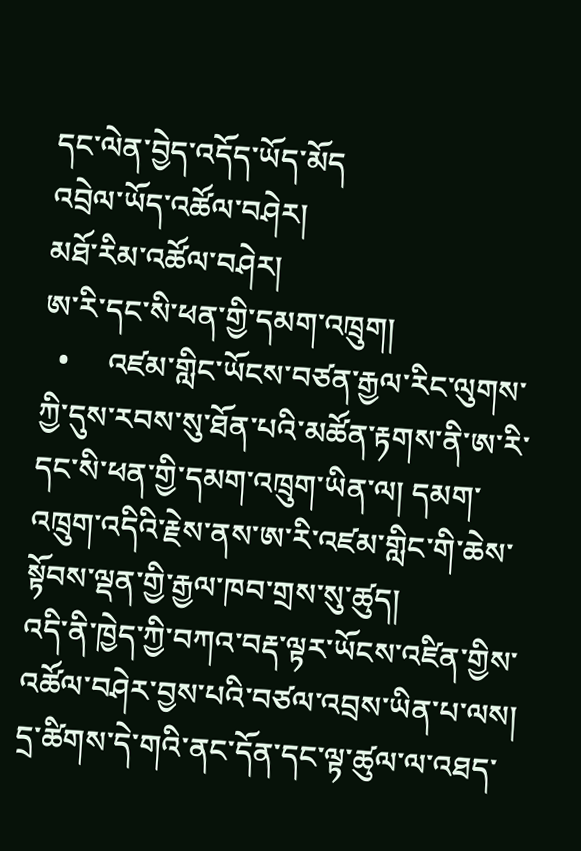དང་ལེན་བྱེད་འདོད་ཡོད་མོད
འབྲེལ་ཡོད་འཚོལ་བཤེར།
མཐོ་རིམ་འཚོལ་བཤེར།
ཨ་རི་དང་སི་ཕན་གྱི་དམག་འཁྲུག།
  •     འཛམ་གླིང་ཡོངས་བཙན་རྒྱལ་རིང་ལུགས་ཀྱི་དུས་རབས་སུ་ཐོན་པའི་མཚོན་རྟགས་ནི་ཨ་རི་དང་སི་ཕན་གྱི་དམག་འཁྲུག་ཡིན་ལ། དམག་འཁྲུག་འདིའི་རྗེས་ནས་ཨ་རི་འཛམ་གླིང་གི་ཆེས་སྟོབས་ལྡན་གྱི་རྒྱལ་ཁབ་གྲས་སུ་ཚུད།
འདི་ནི་ཁྱེད་ཀྱི་བཀའ་བརྡ་ལྟར་ཡོངས་འཛིན་གྱིས་འཚོལ་བཤེར་བྱས་པའི་བཙལ་འབྲས་ཡིན་པ་ལས། དྲ་ཚིགས་དེ་གའི་ནང་དོན་དང་ལྟ་ཚུལ་ལ་འཐད་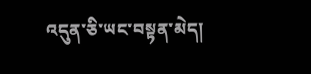འདུན་ཅི་ཡང་བསྟན་མེད།